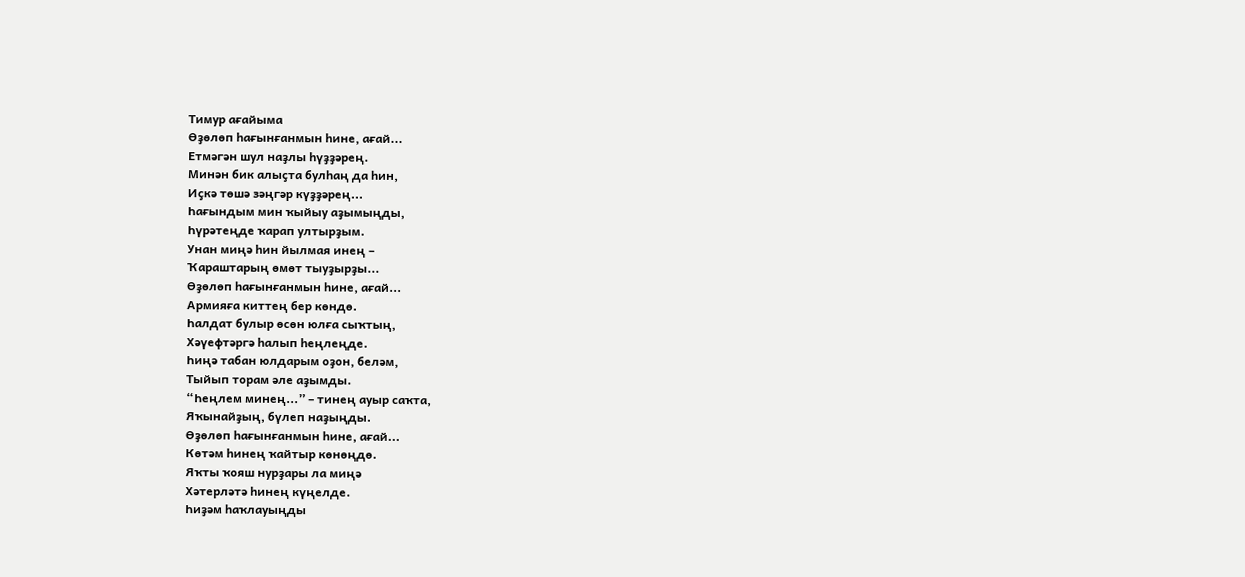Тимур ағайыма
Өҙөлөп һағынғанмын һине, ағай...
Етмәгән шул наҙлы һүҙҙәрең.
Минән бик алыҫта булһаң да һин,
Иҫкә төшә зәңгәр күҙҙәрең...
Һағындым мин ҡыйыу аҙымыңды,
Һүрәтеңде ҡарап ултырҙым.
Унан миңә һин йылмая инең –
Ҡараштарың өмөт тыуҙырҙы...
Өҙөлөп һағынғанмын һине, ағай...
Армияға киттең бер көндө.
Һалдат булыр өсөн юлға сыҡтың,
Хәүефтәргә һалып һеңлеңде.
Һиңә табан юлдарым оҙон, беләм,
Тыйып торам әле аҙымды.
“Һеңлем минең...” – тинең ауыр саҡта,
Яҡынайҙың, бүлеп наҙыңды.
Өҙөлөп һағынғанмын һине, ағай...
Көтәм һинең ҡайтыр көнөңдө.
Яҡты ҡояш нурҙары ла миңә
Хәтерләтә һинең күңелде.
Һиҙәм һаҡлауыңды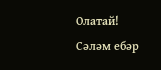Олатай!
Сәләм ебәр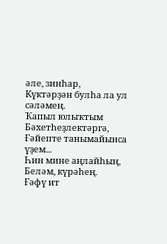әле, зинһар,
Күктәрҙән булһа ла ул сәләмең.
Ҡапыл юлыҡтым
Бәхетһеҙлектәргә,
Ғәйепте танымайынса үҙем...
Һин мине аңлайһың,
Беләм, күрәһең.
Ғәфү ит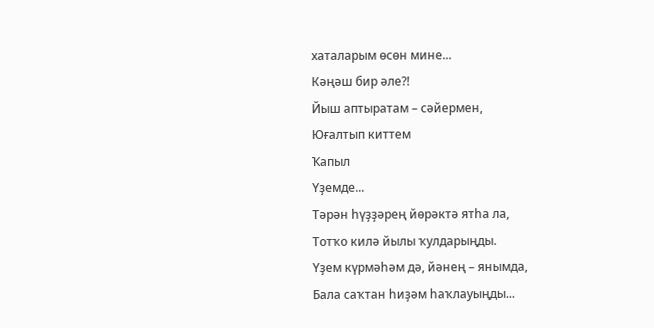хаталарым өсөн мине...
Кәңәш бир әле?!
Йыш аптыратам – сәйермен,
Юғалтып киттем
Ҡапыл
Үҙемде...
Тәрән һүҙҙәрең йөрәктә ятһа ла,
Тотҡо килә йылы ҡулдарыңды.
Үҙем күрмәһәм дә, йәнең – янымда,
Бала саҡтан һиҙәм һаҡлауыңды...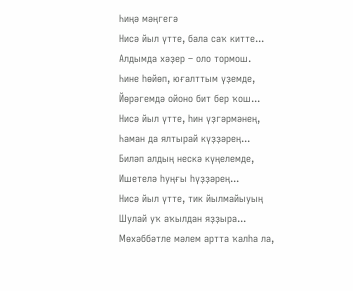Һиңә мәңгегә
Нисә йыл үтте, бала саҡ китте...
Алдымда хәҙер – оло тормош.
Һине һөйөп, юғалттым үҙемде,
Йөрәгемдә ойоно бит бер ҡош...
Нисә йыл үтте, һин үҙгәрмәнең,
Һаман да ялтырай күҙҙәрең...
Биләп алдың нескә күңелемде,
Ишетелә һуңғы һүҙҙәрең...
Нисә йыл үтте, тик йылмайыуың
Шулай уҡ аҡылдан яҙҙыра...
Мөхәббәтле мәлем артта ҡалһа ла,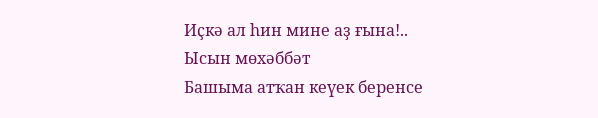Иҫкә ал һин мине аҙ ғына!..
Ысын мөхәббәт
Башыма атҡан кеүек беренсе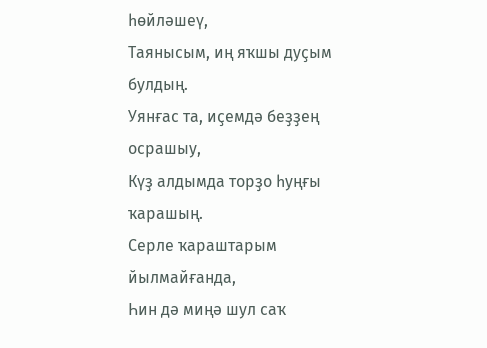һөйләшеү,
Таянысым, иң яҡшы дуҫым булдың.
Уянғас та, иҫемдә беҙҙең осрашыу,
Күҙ алдымда торҙо һуңғы ҡарашың.
Серле ҡараштарым йылмайғанда,
Һин дә миңә шул саҡ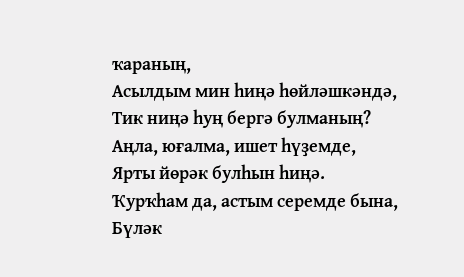ҡараның,
Асылдым мин һиңә һөйләшкәндә,
Тик ниңә һуң бергә булманың?
Аңла, юғалма, ишет һүҙемде,
Ярты йөрәк булһын һиңә.
Ҡурҡһам да, астым серемде бына,
Бүләк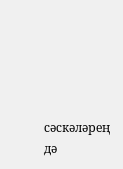сәскәләрең дә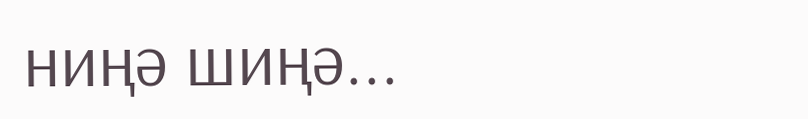ниңә шиңә...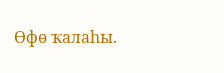Өфө ҡалаһы.